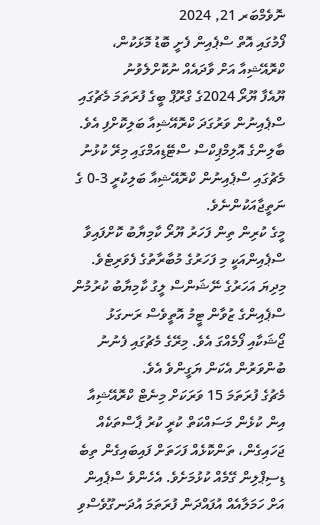ނޮވެމްބަރ 21, 2024
ފޯމުގައި އޮތް ސްޕެއިން ފެށީ ބޮޑު މޮޅަކުން، ކްރޮއޭޝިއާ އަށް ވާދައެއް ނުކޮށްލެވުނު
ޔޫއެފާ ޔޫރޯ 2024ގެ ގްރޫޕް ބީގެ ފުރަތަމަ މެޗުގައި ސްޕެއިނުން ވަރުގަދަ ކްރޮއޭޝިއާ ބަލިކޮށްފި އެވެ.
ބާލިންގެ އޮލިމްޕިކްސް ސްޓޭޑިއަމްގައި މިރޭ ކުޅުނު މެޗުގައި ސްޕެއިނުން ކްރޮއޭޝިއާ ބަލިކުރީ 3-0 ގެ ނަތީޖާއަކުންނެވެ.
މީގެ ކުރިން ތިން ފަހަރު ޔޫރޯ ކާމިޔާބު ކޮށްފައިވާ ސްޕެއިންއަކީ މި ފަހަރުގެ މުބާރާތުގެ ފެވަރިޓެވެ. މިދިޔަ އަހަރުގެ ނޭޝަންސް ލީގު ކާމިޔާބު ކުރުމުން ސްޕެއިންގެ ޒުވާން ޓީމު އޮތީވެސް ރަނގަޅު ޖޯޝަކާއި ފޯމެއްގަ އެވެ. މިރޭގެ މެޗުގައި ފެނުނު ބުންވަރުން އެކަން ޔަގީންވެ އެވެ.
މެޗުގެ ފުރަތަމަ 15 ވަރަކަށް މިނެޓް ކްރޮއޭޝިއާ އިން ކުޅެން މަސައްކަތް ކުރީ ކުރު ޕާސްތަކެއް ޖަހައިގެން، ތަންކޮޅެއް ފަހަތަށް ފައިބައިގެން ތިބެ ޑިސިޕްލިން ގޭމެއް ކުޅުމަށެވެ. އެހެންވެ ސްޕެއިން އަށް ހަމަލާއެއް އުފައްދަން ފުރަތަމަ އުދަނގޫވެސްވި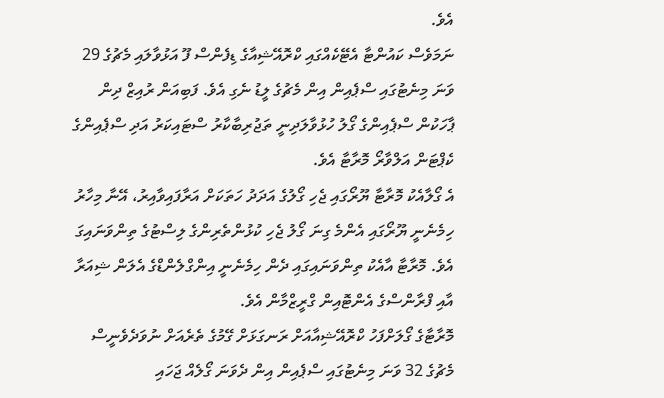އެވެ.
ނަމަވެސް ކައުންޓާ އެޓޭކެއްގައި ކްރޮއޭޝިއާގެ ޑިފެންސް ފޫ އަޅުވާލައި މެޗުގެ 29 ވަނަ މިނެޓުގައި ސްޕެއިން އިން މެޗުގެ ލީޑު ނެގި އެވެ. ފަބިއަން ރުއިޒް ދިން ޕާހަކުން ސްޕެއިންގެ ގޯލު ހުޅުވާލަދިނީ ތަޖުރިބާކާރު ސްޓައިކަރު އަދި ސްޕެއިންގެ ކެޕްޓަން އަލްވާރޯ މޮރާޓާ އެވެ.
އެ ގޯލާއެކު މޮރާޓާ ޔޫރޯގައި ޖެހި ގޯލުގެ އަދަދު ހަތަކަށް އަރާފައިވާއިރު، އޭނާ މިހާރު ހިމެނެނީ ޔޫރޯގައި އެންމެ ގިނަ ގޯލު ޖެހި ކުޅުންތެރިންގެ ލިސްޓުގެ ތިންވަނައިގަ އެވެ. މޮރާޓާ އާއެކު ތިންވަނައިގައި ދެން ހިމެނެނީ އިންގްލެންޑްގެ އެލަން ޝިއަރާ އާއި ފްރާންސްގެ އެންޓޮއިން ގްރީޒްމާން އެވެ.
މޮރާޓާގެ ގޯލަށްފަހު ކްރޮއޭޝިއާއަށް ރަނގަޅަށް ގޭމުގެ ތެރެއަށް ނުވަދެވެނީސް މެޗުގެ 32 ވަނަ މިނެޓުގައި ސްޕެއިން އިން ދެވަނަ ގޯލެއް ޖަހައި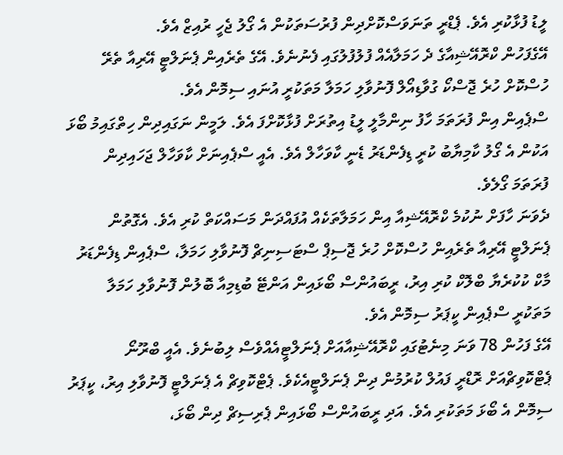ލީޑު ފުޅާކުރި އެވެ. ޕެޑްރީ ތަނަވަސްކޮށްދިން ފުރުސަތަކުން އެ ގޯލު ޖެހީ ރުއިޒް އެވެ.
އޭގެފަހުން ކްރޮއޭޝިއާގެ ދެ ހަމަލާއެއް ފުލުފުލުގައި ފެނުނެވެ. އޭގެ ތެރެއިން ޕެނަލްޓީ އޭރިއާ ތެރޭ ހުސްކޮށް ހުރެ ޖޮސްކޯ ގުވާޑިއޯލް ފޮނުވާލި ހަމަލާ މަތަކުރީ އުނައި ސިމޮން އެވެ.
ސްޕެއިން އިން ފުރަތަމަ ހާފު ނިންމާލީ ލީޑު އިތުރަށް ފުޅާކޮށްފަ އެވެ. ލަމީން ނަގައިދިން ހިތްގައިމު ބޯޅަ އަކުން އެ ގޯލު ކާމިޔާބު ކުރީ ޑިފެންޑަރު ޑެނީ ކާވަހާލް އެވެ. އެއީ ސްޕެއިނަށް ކާވަހާލް ޖަހައިދިން ފުރަތަމަ ގޯލެވެ.
ދެވަނަ ހާފަށް ނުކުމެ ކްރޮއޭޝިއާ އިން ހަމަލާތަކެއް އުފައްދަން މަސައްކަތް ކުރި އެވެ. އެގޮތުން ޕެނަލްޓީ އޭރިއާ ތެރެއިން ހުސްކޮށް ހުރެ ޖޮސިޕް ސްޓަސިނިޗް ފޮނުވާލި ހަމަލާ، ސްޕެއިން ޑިފެންޑަރު މާކް ކުކުރެޔާ ބްލޮކް ކުރި އިރު، ރީބައުންސް ބޯޅައިން އަންޓޭ ބުޑިމިއާ ބޮލުން ފޮނުވާލި ހަމަލާ މަތަކުރީ ސްޕެއިން ކީޕަރު ސިމޮން އެވެ.
އޭގެ ފަހުން 78 ވަނަ މިނެޓުގައި ކްރޮއޭޝިއާއަށް ޕެނަލްޓީއެއްވެސް ލިބުނެވެ. އެއީ ބްރޫނޯ ޕެޓްކޮވިޗްއަށް ރޮޑްރީ ފައުލް ކުރުމުން ދިން ޕެނަލްޓީއެކެވެ. ޕެޓްކޮވިޗް އެ ޕެނަލްޓީ ފޮނުވާލި އިރު، ކީޕަރު ސިމޮން އެ ބޯޅަ މަތަކުރި އެވެ. އަދި ރީބައުންސް ބޯޅައިން ޕެރިސިޗް ދިން ބޯޅަ،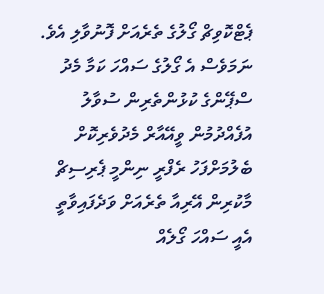ޕެޓްކޮވިޗް ގޯލުގެ ތެރެއަށް ފޮނުވާލި އެވެ.
ނަމަވެސް އެ ގޯލުގެ ސައްހަ ކަމާ މެދު ސްޕޭންގެ ކުޅުންތެރިން ސުވާލު އުފެއްދުމުން ވީއޭއާރް މެދުވެރިކޮށް ބެލުމަށްފަހު ރެފްރީ ނިންމީ ޕެރިސިޗް މާކުރިން އޭރިއާ ތެރެއަށް ވަދެފައިވާތީ އެއީ ސައްހަ ގޯލެއް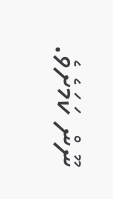ނޫން ކަމަށެވެ.